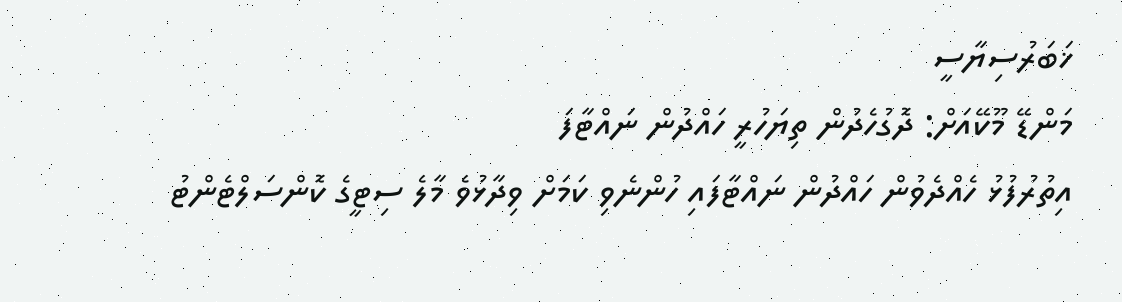ޚަބަރުސިޔާސީ
މަންޑޭ މޫކޭއަށް: ދޮގުހެދުން ތިޔަހުރީ ހައްދުން ނައްޓާފަ
އިތުރުފުޅު ހެއްދެވުން ހައްދުން ނައްޓާފައި ހުންނެވި ކަމަށް ވިދާޅުވެ މާލެ ސިޓީގެ ކޮންސަލްޓެންޓު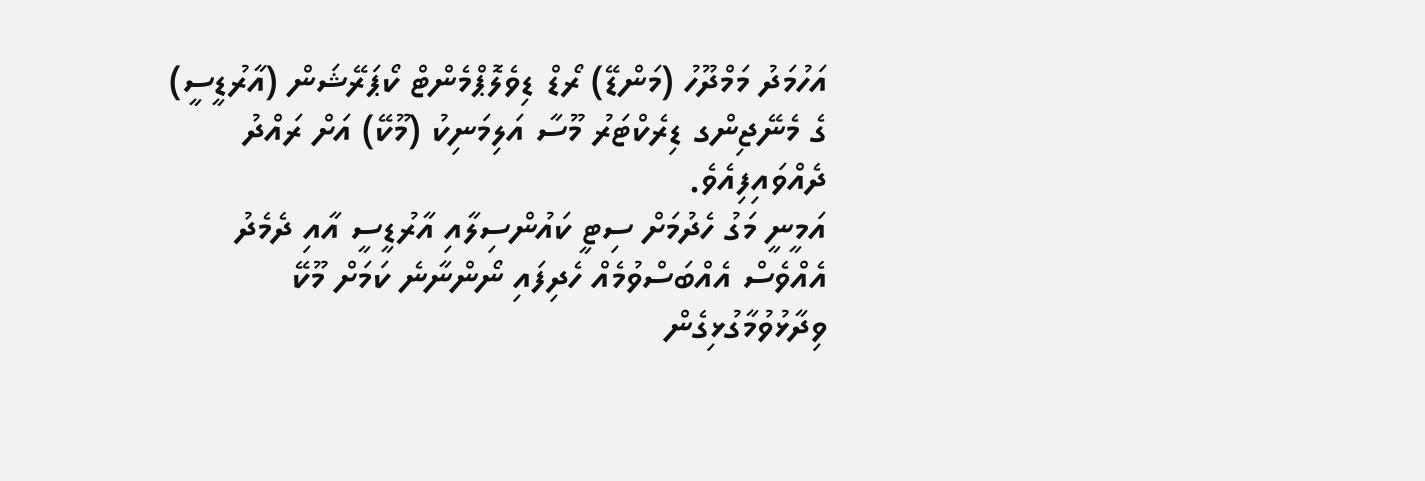އަހުމަދު މަމްދޫހު (މަންޑޭ) ރޯޑް ޑިވެލޮޕްމެންޓް ކޯޕަރޭޝަން (އާރުޑީސީ) ގެ މެނޭޖިންގ ޑިރެކްޓަރު މޫސާ އަލިމަނިކު (މޫކޭ) އަށް ރައްދު ދެއްވައިފިއެވެ.
އަމީނީ މަގު ހެދުމަށް ސިޓީ ކައުންސިލާއި އާރުޑީސީ އާއި ދެމެދު އެއްވެސް އެއްބަސްވުމެއް ހެދިފައި ނޯންނާނެ ކަމަށް މޫކޭ ވިދާޅުވުމާގުޅިގެން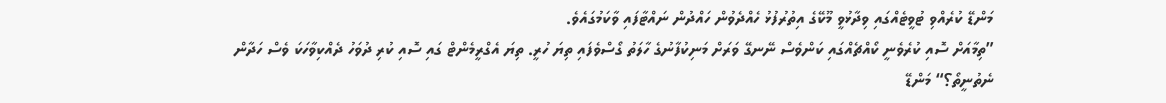މަންޑޭ ކުރެއްވި ޓުވީޓެއްގައި ވިދާޅުވީ މޫކޭގެ އިތުރުފުޅު ހެއްދެވުން ހައްދުން ނައްޓާފައި ވާކަމުގައެވެ.
”ތިމާއަށް ސޮއި ކުރެވެނީ ކޯއްޗެއްގައި ކަންވެސް ނޭނގޭ ވަރަށް މަނިކުފާނުގެ ހާލަތު ގޯސްވެފައި ތިޔަ ހުރީ. ތިޔަ އެގްރީމެންޓް ގައި ސޮއި ކުރި ދުވަހު ދެއްކިވާހަކަ ވެސް ހަދާން ނެތުނީތޯ؟“ މަންޑޭ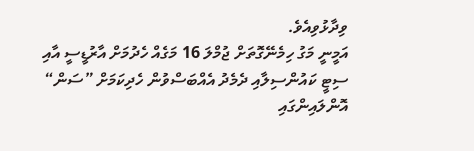ވިދާޅުވިއެވެ.
އަމީނީ މަގު ހިމެނޭގޮތަށް ޖުމްލަ 16 މަގެއް ހެދުމަށް އާރުޑީސީ އާއި ސިޓީ ކައުންސިލާއި ދެމެދު އެއްބަސްވުން ހެދިކަމަށް ”ސަން“ އޮންލައިންގައި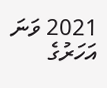2021 ވަނަ އަހަރުގެ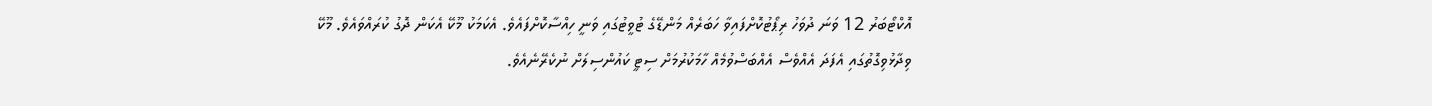އޮކްޓޯބަރު 12 ވަނަ ދުވަހު ރިޕޯޓުކޮށްފައިވާ ހަބަރެއް މަންޑޭގެ ޓުވީޓުގައި ވަނީ ހިއްސާކޮށްފައެވެ. އެކަމަކު މޫކޭ އެކަން ދޮގު ކުރައްވައެވެ. މޫކޭ ވިދާޅުވިގޮތުގައި އެފަދަ އެއްވެސް އެއްބަސްވުމެއް ހާމަކުރުމަށް ސިޓީ ކައުންސިލަށް ނުކެރޭނެއެވެ.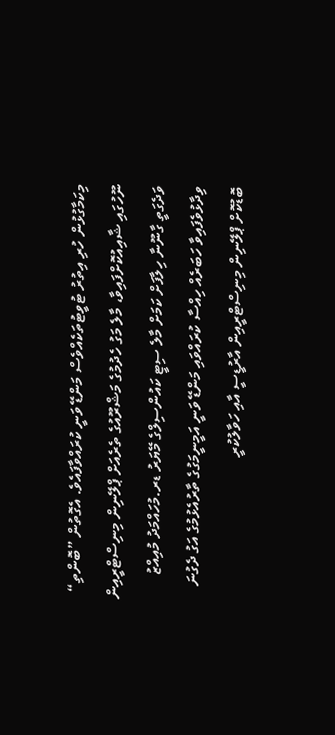މިކަމާގުޅުން ހުރި އިތުރު ޓުވީޓުތަކެއްވެސް މަންޑޭ ވަނީ ކުރައްވާފައެވެ. އެގޮތުން ”ބޮންތި“ ނޫހުގައި ޝާއިއުކޮށްފައިވާ، މާލެ މަގު ހެދުމުގެ މަޝްރޫއުގެ ތެރެއަށް ޕްލޭނިން މިނިސްޓްރީއިން ވަދެގަތީ ގާނޫނާ ހިލާފަށް ކަމަށް މާލެ ސިޓީ ކައުންސިލްގެ މޭޔަރު ޑރ.މުހައްމަދު މުއިއްޒު ވިދާޅުވެފައިވާ ހަބަރެއް ހިއްސާ ކުރައްވައި މަންޑޭ ވަނީ އަމީނީމަގުގެ ތާރުއެޅުމުގެ އަގު ދެގުނަ ބޮޑުކޮށް ޕްލޭނިން މިނިސްޓްރީއިން އާރުޑީސީ އާއި ހަވާލުކުރީ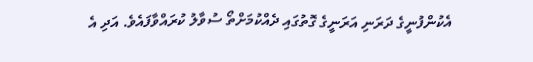އެކުންފުނީގެ ދަރަނި އަރަނީގެ ގޮތުގައި ދެއްކުމަށްތޯ ސުވާލު ކުރައްވާފައެވެ. އަދި އެ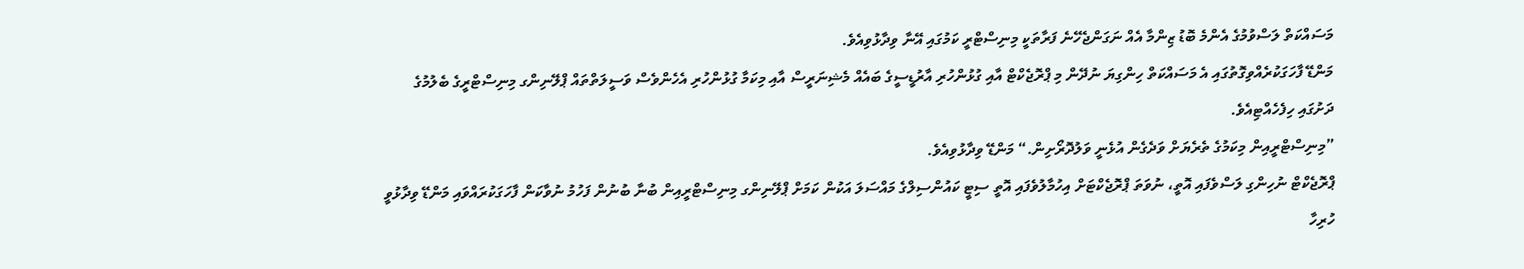މަސައްކަތް ލަސްވުމުގެ އެންމެ ބޮޑު ޒިންމާ އެއް ނަގަންޖެހޭނެ ފަރާތަކީ މިނިސްޓްރީ ކަމުގައި އޭނާ ވިދާޅުވިއެވެ.
މަންޑޭ ފާހަގަކުރެއްވިގޮތުގައި އެ މަސައްކަތް ހިންގިޔަ ނުދޭން މި ޕްރޮޖެކްޓް އާއި ގުޅުންހުރި އާރުޑީސީގެ ބައެއް މެޝިނަރީސް އާއި މިކަމާ ގުޅުންހުރި އެހެންވެސް ވަސީލަތްތައް ޕްލޭނިންގ މިނިސްޓްރީގެ ބެލުމުގެ ދަށުގައި ހިފެހެއްޓިއެވެ.
”މިނިސްޓްރީއިން މިކަމުގެ ތެރެޔަށް ވަދެގެން އުޅެނީ ވަލުދޮރޯށިން.“ މަންޑޭ ވިދާޅުވިއެވެ.
ޕްރޮޖެކްޓް ނުހިންގި ލަސްވެފައި އޮތީ، ނުވަތަ ޕްރޮޖެކްޓަށް އިހުމާލުވެފައި އޮތީ ސިޓީ ކައުންސިލްގެ މައްސަލަ އަކުން ކަމަށް ޕްލޭނިންގ މިނިސްޓްރީއިން ބުނާ ބުނުން ފަހުމު ނުވާކަން ފާހަގަކުރައްވައި މަންޑޭ ވިދާޅުވީ ހުރިހާ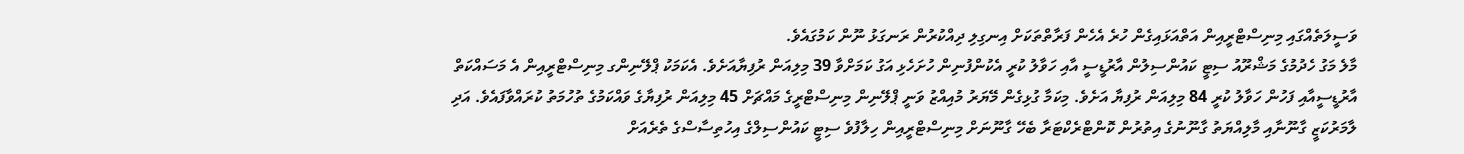ވަސީލަތެއްގައި މިނިސްޓްރީއިން އަތްއަޅައިގެން ހުރެ އެހެން ފަރާތްތަކަށް އިނގިލި ދިއްކުރުން ރަނގަޅު ނޫން ކަމުގައެވެ.
މާލެ މަގު ހެދުމުގެ މަޝްރޫއު ސިޓީ ކައުންސިލުން އާރުޑީސީ އާއި ހަވާލު ކުރީ އެކުންފުނިން ހުށަހެޅި އަގު ކަމަށްވާ 39 މިލިއަން ރުފިޔާއަށެވެ. އެކަމަކު ޕްލޭނިންގ މިނިސްޓްރީއިން އެ މަސައްކަތް އާރުޑީސީއާއި ފަހުން ހަވާލު ކުރީ 84 މިލިއަން ރުފިޔާ އަށެވެ. މިކަމާ ގުޅިގެން މޭޔަރު މުއިއްޒު ވަނީ ޕްލޭނިން މިނިސްޓްރީގެ މައްޗަށް 45 މިލިއަން ރުފިޔާގެ ވައްކަމުގެ ތުހުމަތު ކުރައްވާފައެވެ. އަދި ލާމަރުކަޒީ ގާނޫނާއި މާލިއްޔަތު ގާނޫނުގެ އިތުރުން ކޮންޓްރެކްޓަރާ ބެހޭ ގާނޫނަށް މިނިސްޓްރީއިން ހިލާފުވެ ސިޓީ ކައުންސިލްގެ އިހުތިސާސްގެ ތެރެއަށް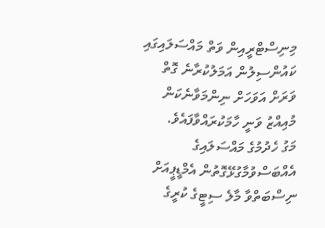މިނިސްޓްރީއިން ވަތް މައްސަލައިގައި ކައުންސިލުން އަމަލުކުރާނެ ގޮތް ވަރަށް އަވަހަށް ނިންމަވާނެކަން މުއިއްޒު ވަނީ ހާމަކުރައްވާފައެވެ.
މަގު ހެދުމުގެ މައްސަލައިގެ އެއްބަސްވުމާގުޅޭގޮތުން އެމްޑީޕީއަށް ނިސްބަތްވާ މާލެ ސިޓީގެ ކުރީގެ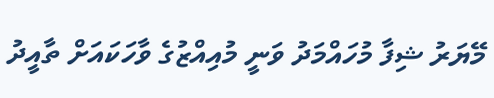މޭޔަރު ޝިފާ މުހައްމަދު ވަނީ މުއިއްޒުގެ ވާހަކައަށް ތާއީދު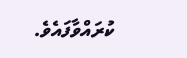ކުރައްވާފައެވެ.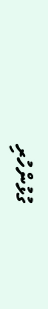ގުޅުންހުރި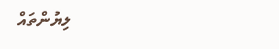ލިޔުންތައް